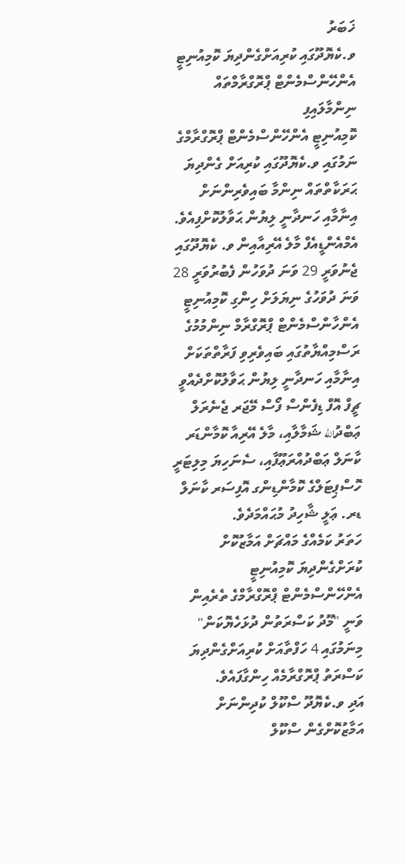ޚަބަރު
ވ.ކެޔޮދޫގައި ކުރިއަށްގެންދިޔަ ކޮމިއުނިޓީ އެންހޭންސްމެންޓް ޕްރޮގްރާމްތައް ނިންމާލައިފި
ކޮމިއުނިޓީ އެންހޭންސްމެންޓް ޕްރޮގްރާމްގެ ނަމުގައި ވ.ކެޔޮދޫގައި ކުރިއަށް ގެންދިޔަ ޙަރަކާތްތައް ނިންމާ ބައިވެރިންނަށް އިނާމާއި ހަނދާނީ ލިޔުން ޙަވާލުކޮށްފިއެވެ.
އެމްއެންޑީއެފް މާލެ އޭރިއާއިން ވ. ކެޔޮދޫގައި ޖެނުވަރީ 29 ވަނަ ދުވަހުން ފެބުރުވަރީ 28 ވަނަ ދުވަހުގެ ނިޔަލަށް ހިންގި ކޮމިއުނިޓީ އެންހާންސްމެންޓް ޕްރޮގްރާމް ނިންމުމުގެ ރަސްމިއްޔާތުގައި ބައިވެރިވި ފަރާތްތަކަށް އިނާމާއި ހަނދާނީ ލިޔުން ޙަވާލުކޮށްދެއްވީ ޗީފް އޮފް ޑިފެންސް ފޯސް މޭޖަރ ޖެނެރަލް ޢަބްދުالله ޝަމާލާއި، މާލެ އޭރިއާ ކޮމާންޑަރ ކާނަލް ޢަބްދުއްރަޢޫފާއި، ސެނަހިޔަ މިލިޓަރީ ހޮސްޕިޓަލްގެ ކޮމާންޑިންގ އޮފިސަރ ކާނަލް ޑރ. ޢަލީ ޝާހިދު މުޙައްމަދެވެ.
ހަތަރު ކަމެއްގެ މައްޗަށް އަމާޒުކޮށް ކުރަށްގެންދިޔަ ކޮމިއުނިޓީ އެންހޭންސްމެންޓް ޕްރޮގްރާމްގެ ތެރެއިން ވަނީ "މޫދު ކަސްރަތުން ދުޅަހެޔޮކަން" މިނަމުގައި 4 ހަފްތާއަށް ކުރިއަށްގެންދިޔަ ކަސްރަތު ޕްރޮގްރާމެއް ހިންގާފައެވެ.
އަދި ވ.ކެޔޮދޫ ސްކޫލް ކުދިންނަށް އަމާޒުކޮށްގެން ސްކޫލް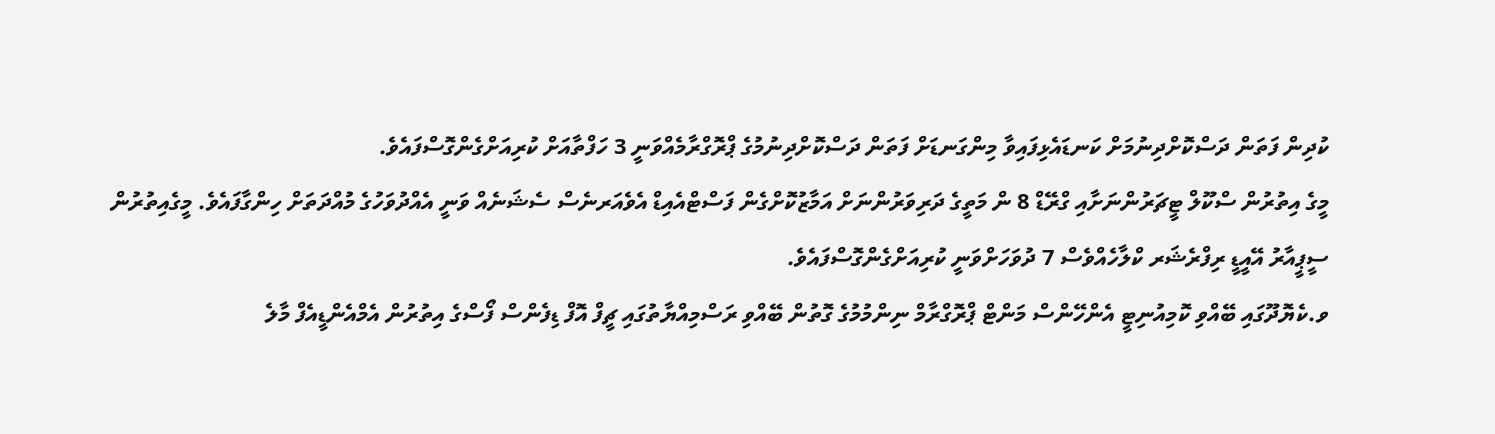ކުދިން ފަތަން ދަސްކޮށްދިނުމަށް ކަނޑައެޅިފައިވާ މިންގަނޑަށް ފަތަން ދަސްކޮށްދިނުމުގެ ޕްރޮގްރާމެއްވަނީ 3 ހަފްތާއަށް ކުރިއަށްގެންގޮސްފައެވެ.
މީގެ އިތުރުން ސްކޫލް ޓީޗަރުންނަށާއި ގްރޭޑް 8 ން މަތީގެ ދަރިވަރުންނަށް އަމާޒުކޮށްގެން ފަސްޓްއެއިޑް އެވެއަރނެސް ސެޝަނެއް ވަނީ އެއްދުވަހުގެ މުއްދަތަށް ހިންގާފައެވެ. މީގެއިތުރުން ސީޕީއާރު އޭއީޑީ ރިފްރެޝަރ ކްލާހެއްވެސް 7 ދުވަހަށްވަނީ ކުރިއަށްގެންގޮސްފައެވެ.
ވ.ކެޔޮދޫގައި ބޭއްވި ކޮމިއުނިޓީ އެންހޭންސް މަންޓް ޕްރޮގްރާމް ނިންމުމުގެ ގޮތުން ބޭއްވި ރަސްމިއްޔާތުގައި ޗީފް އޮފް ޑިފެންސް ފޯސްގެ އިތުރުން އެމްއެންޑީއެފް މާލެ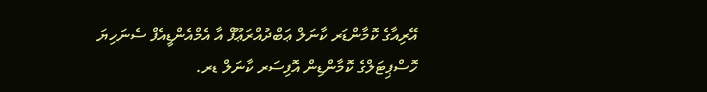އޭރިއާގެ ކޮމާންޑަރ ކާނަލް ޢަބްދުއްރަޢޫފް އާ އެމްއެންޑީއެފް ސެނަހިޔަ ހޮސްޕިޓަލްގެ ކޮމާންޑިން އޮފިސަރ ކާނަލް ޑރ.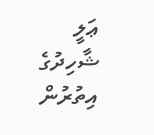ޢަލީ ޝާހިދުގެ އިތުރުން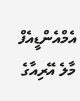އެމްއެންޑީއެފް މާލެ އޭރިއާގެ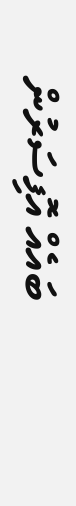ބައެއް އޮފިސަރުން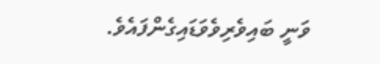ވަނީ ބައިވެރިވެވަޑައިގެންފައެވެ.